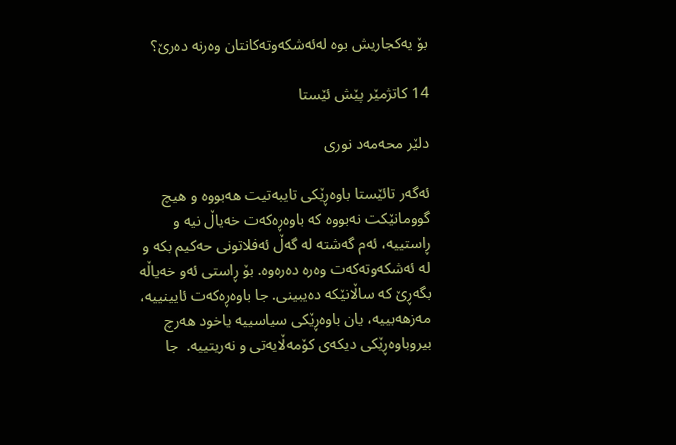بۆ یەکجاریش بوە لەئەشکەوتەکانتان وەرنە دەرێ؟

14 کاتژمێر پێش ئێستا

دلێر محەمەد نوری

ئەگەر تائێستا باوەڕێکی تایبەتیت هەبووە و هیچ گوومانێکت نەبووە کە باوەڕەکەت خەیاڵ نیە و ڕاستییە، ئەم گەشتە لە گەڵ ئەفلاتونی حەکیم بکە و لە ئەشکەوتەکەت وەرە دەرەوە. بۆ ڕاستی ئەو خەیاڵە بگەڕێ کە ساڵانێکە دەیبینی. جا باوەڕەکەت ئایینییە، مەزهەبییە، یان باوەڕێکی سیاسییە یاخود هەرچ بیروباوەڕێکی دیکەی کۆمەڵایەتی و نەریتییە.  جا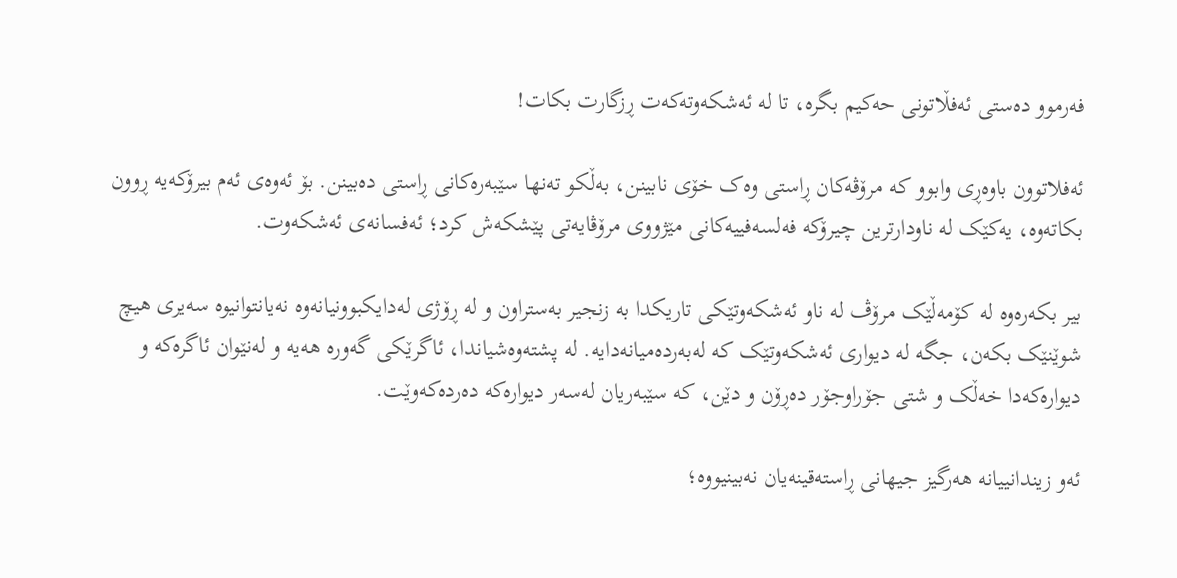فەرموو دەستی ئەفڵاتونی حەکیم بگرە، تا لە ئەشکەوتەکەت ڕزگارت بکات!

ئەفلاتوون باوەڕی وابوو کە مرۆڤەکان ڕاستی وەک خۆی نابینن، بەڵکو تەنها سێبەرەکانی ڕاستی دەبینن. بۆ ئەوەی ئەم بیرۆکەیە ڕوون بکاتەوە، یەکێک لە ناودارترین چیرۆکە فەلسەفییەکانی مێژووی مرۆڤایەتی پێشکەش کرد؛ ئەفسانەی ئەشکەوت.

بیر بکەرەوە لە کۆمەڵێک مرۆڤ لە ناو ئەشکەوتێکی تاریکدا بە زنجیر بەستراون و لە ڕۆژی لەدایکبوونیانەوە نەیانتوانیوە سەیری هیچ شوێنێک بکەن، جگە لە دیواری ئەشکەوتێک کە لەبەردەمیانەدایە. لە پشتەوەشیاندا، ئاگرێکی گەورە هەیە و لەنێوان ئاگرەکە و دیوارەکەدا خەڵک و شتی جۆراوجۆر دەڕۆن و دێن، کە سێبەریان لەسەر دیوارەکە دەردەکەوێت.

ئەو زیندانییانە هەرگیز جیهانی ڕاستەقینەیان نەبینیووە؛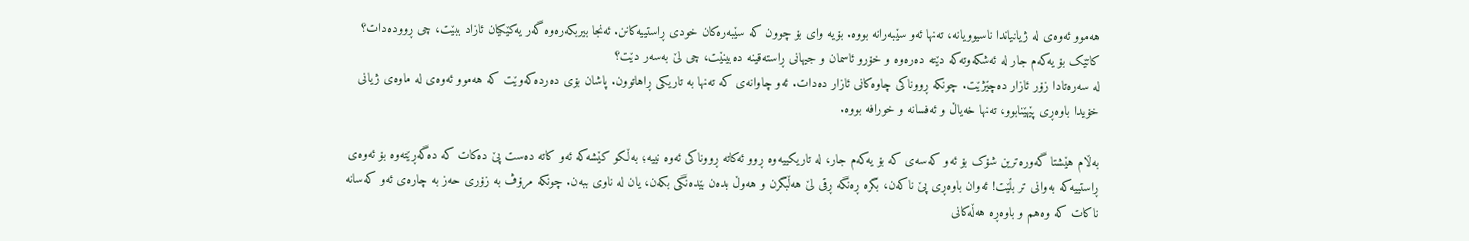هەموو ئەوەی لە ژیانیاندا ناسیوویانە، تەنها ئەو سێبەرانە بووە. بۆیە وای بۆ چوون کە سێبەرەکان خودی ڕاستییەکانن. ئەنجا بیربکەرەوە گەر یەکێکیان ئازاد ببێت، چی ڕوودەدات؟ کاتێک بۆ یەکەم جار لە ئەشکەوتەکە دێتە دەرەوە و خۆرو ئاسمان و جیهانی ڕاستەقینە دەبینێت، چی لێ بەسەر دێت؟
لە سەرەتادا زۆر ئازار دەچێژێت. چونکە ڕووناکی چاوەکانی ئازار دەدات. ئەو چاوانەی کە تەنها بە تاریکی ڕاهاتوون. پاشان بۆی دەردەکەوێت کە هەموو ئەوەی لە ماوەی ژیانی خۆیدا باوەڕی پێهێنابوو، تەنها خەیاڵ و ئەفسانە و خورافە بووە.

بەڵام هێشتا گەورەترین شۆک بۆ ئەو کەسەی کە بۆ یەکەم جار، لە تاریکییەوە ڕوو ئەکاتە ڕووناکی ئەوە نییە؛ بەڵکو کێشەکە ئەو کاتە دەست پێ دەکات کە دەگەڕێتەوە بۆ ئەوەی ڕاستییەکە بەوانی تر بڵێت! ئەوان باوەڕی پێ ناکەن، بگرە ڕەنگە ڕقی لێ هەڵبگرن و هەوڵ بدەن بێدەنگی بکەن، یان لە ناوی ببەن. چونکە مرۆڤ بە زۆری حەز بە چارەی ئەو کەسانە ناکات کە وەهم و باوەڕە هەڵەکانی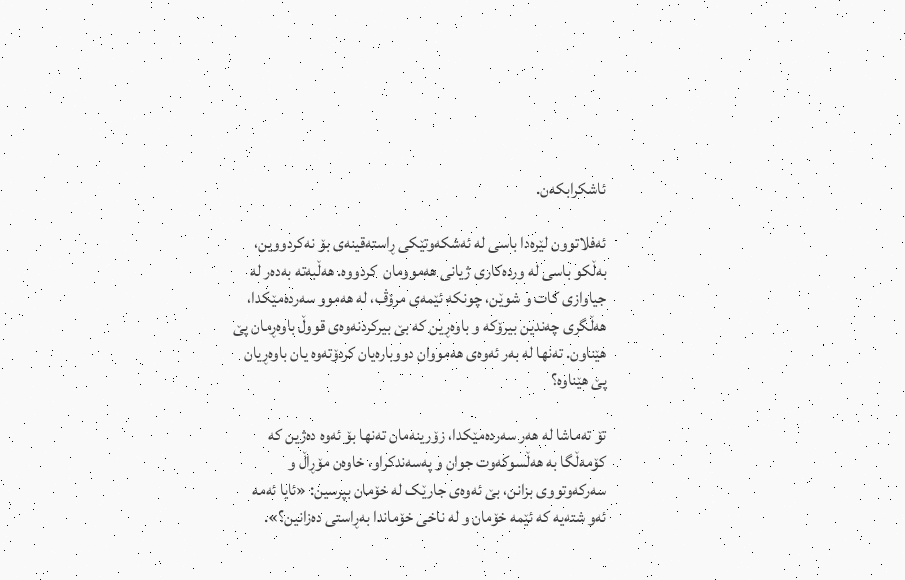ئاشکرابکەن.

ئەفلاتوون لێرەدا باسی لە ئەشکەوتێکی ڕاستەقینەی بۆ نەکردووین، بەڵکو باسی لە وردەکاری ژیانی هەموومان  کردووە. هەڵبەتە بەدەر لە جیاوازی کات و شوێن، چونکە ئێمەی مرۆڤ، لە هەموو سەردەمێکدا، هەڵگری چەندین بیرۆکە و باوەڕین کە بێ بیرکردنەوەی قووڵ باوەڕمان پێ هێناون. تەنها لە بەر ئەوەی هەمووان دووبارەیان کردۆتەوە یان باوەڕیان پێ هێناوە؟

تۆ تەماشا لە هەر سەردەمێکدا، زۆرینەمان تەنها بۆ ئەوە دەژین کە کۆمەڵگا بە هەڵسوکەوت جوان و پەسەندکراو، خاوەن مۆڕاڵ و سەرکەوتووی بزانن، بێ ئەوەی جارێک لە خۆمان بپرسین: «ئایا ئەمە ئەو شتەیە کە ئێمە خۆمان و لە ناخی خۆماندا بەڕاستی دەزانین؟».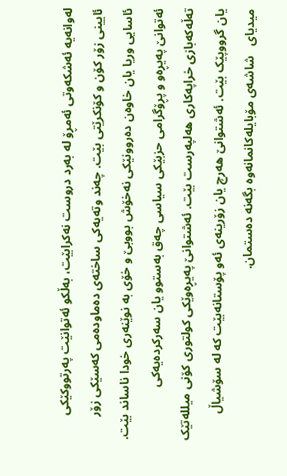لەوانەیە ئەشکەوتی ئەمڕۆ لە بەرد دروست نەکرابێت، بەڵکو ئەتوانێت پەرتووکێکی ئایینی زۆر کۆن و کۆنکرێتی بێت. چەند وتەیەکی ساختەی دەماودەمی کەسێکی زۆر ئاسایی وریا یان خاوەن دەروونێکی نەخۆش بووبێ و خۆی بە نوێنەری خودا ناساند بێت. ئەتوانێ پەیڕەو و پڕۆگرامی حزبێکی سیاسی چەق بەستوو یان سەرکردەیەکی تەڵەکەبازی خراپەکاری هەلپەرست بێت. ئەشتوانێ پەیڕەوێکی کولتوری کۆنی میللەتێک یان گرووپێک بێت. ئەشتوانێ هەرچ یان زۆرینەی ئەو پۆستانەبێت کە لە سۆشیاڵ میدیای   شاشەی مۆبایلەکانمانەوە بگەنە دەستمان.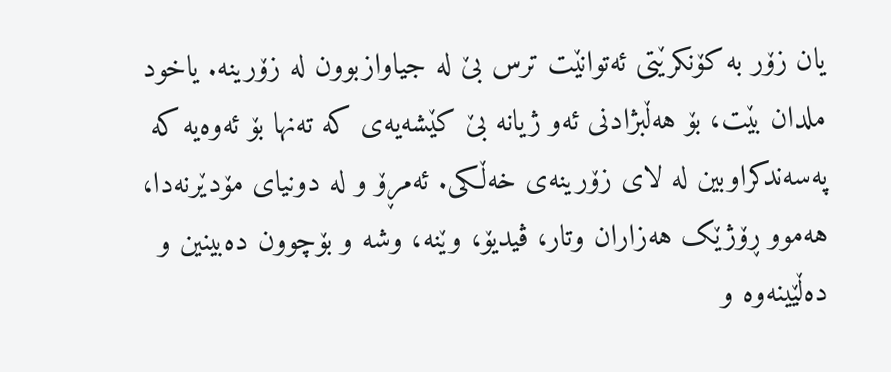یان زۆر بە کۆنکرێتی ئەتوانێت ترس بێ لە جیاوازبوون لە زۆرینە. یاخود ملدان بێت، بۆ هەڵبژادنی ئەو ژیانە بێ کێشەیەی کە تەنها بۆ ئەوەیە کە پەسەندکراوبین لە لای زۆرینەی خەڵکی. ئەمڕۆ و لە دونیای مۆدێرنەدا، هەموو ڕۆژێک هەزاران وتار، ڤیدیۆ، وێنە، وشە و بۆچوون دەبینین و دەڵێینەوە و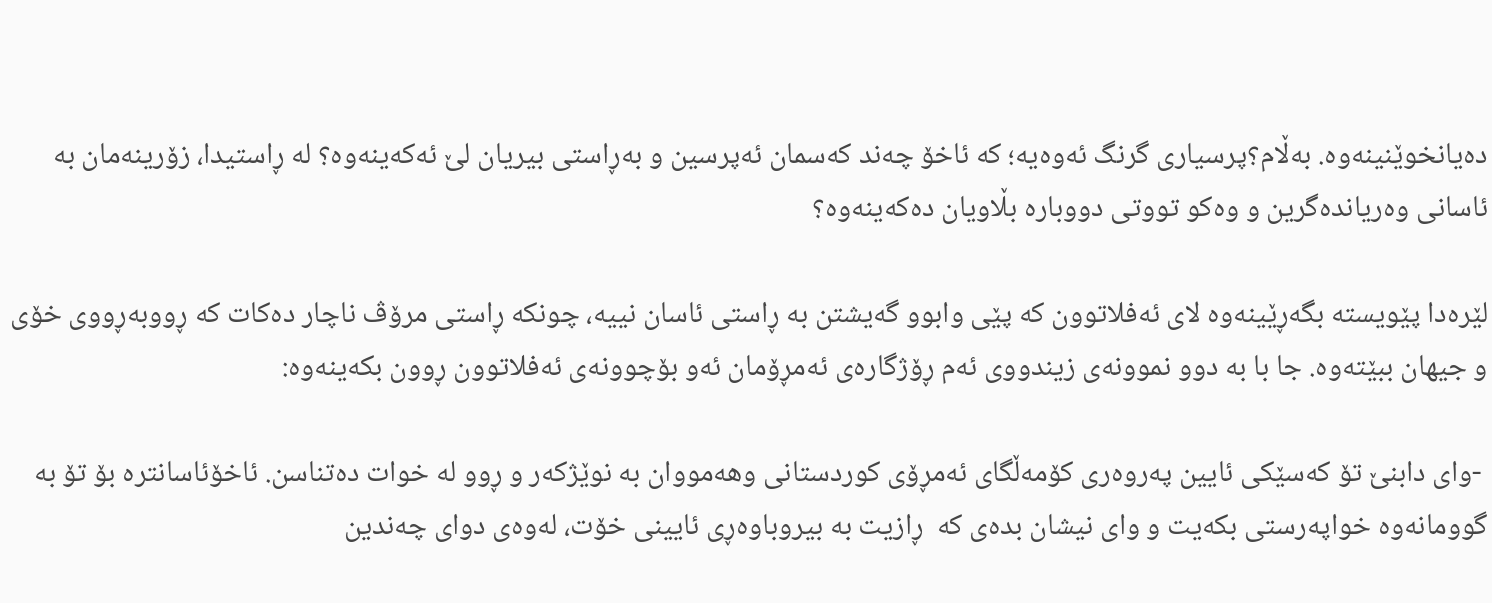دەیانخوێنینەوە. بەڵام؟پرسیاری گرنگ ئەوەیە؛ کە ئاخۆ چەند کەسمان ئەپرسین و بەڕاستی بیریان لێ ئەکەینەوە؟ لە ڕاستیدا، زۆرینەمان بە ئاسانی وەریاندەگرین و وەکو تووتی دووبارە بڵاویان دەکەینەوە؟

لێرەدا پێویستە بگەڕێینەوە لای ئەفلاتوون کە پێی وابوو گەیشتن بە ڕاستی ئاسان نییە، چونکە ڕاستی مرۆڤ ناچار دەکات کە ڕووبەڕووی خۆی و جیهان ببێتەوە. جا با بە دوو نموونەی زیندووی ئەم ڕۆژگارەی ئەمڕۆمان ئەو بۆچوونەی ئەفلاتوون ڕوون بکەینەوە:

 -وای دابنێ تۆ کەسێکی ئایین پەروەری کۆمەڵگای ئەمڕۆی کوردستانی وهەمووان بە نوێژکەر و ڕوو لە خوات دەتناسن. ئاخۆئاسانترە بۆ تۆ بە گوومانەوە خواپەرستی بکەیت و وای نیشان بدەی کە  ڕازیت بە بیروباوەڕی ئایینی خۆت، لەوەی دوای چەندین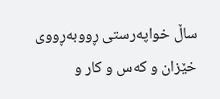ساڵ خواپەرستی ڕووبەڕووی خێزان و کەس و کار و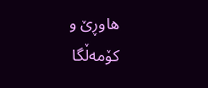هاوڕێ و کۆمەڵگا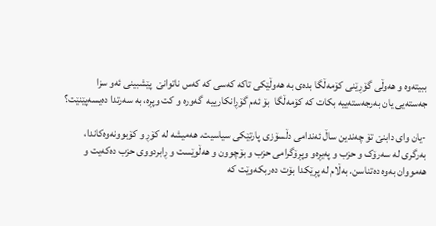ببیتەوە و هەوڵی گۆڕێنی کۆمەڵگا بدەی بە هەوڵێکی تاکە کەسی کە کەس ناتوانێ  پێشبینی ئەو سزا جەستەیی یان بەرجەستەییە بکات کە کۆمەڵگا  بۆ ئەم گۆڕانکارییە  گەورە و کت وپڕە، بە سەرتدا دەیسەپێنێت؟

-یان وای دابنێ تۆ چەندین ساڵ ئەندامی دڵسۆزی پارتێکی سیاسیت. هەمیشە لە کۆڕ و کۆبوونەوەکاندا، بەرگری لە سەرۆک و حزب و پەیڕەو وپڕۆگرامی حزب و بۆچوون و هەڵوێست و ڕابردووی حزب دەکەیت و هەمووان بەوە دەتناسن. بەڵام لە پڕێکدا بۆت دەربکەوێت کە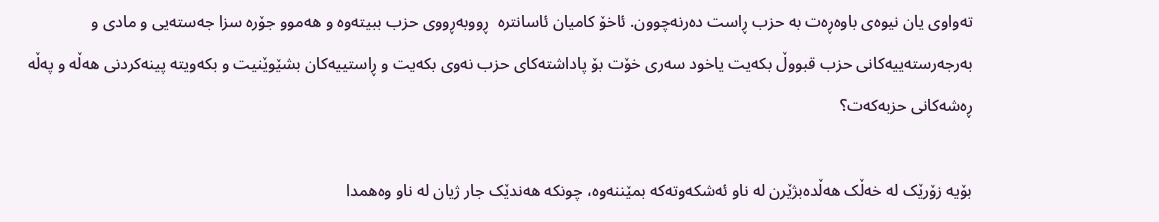تەواوی یان نیوەی باوەڕەت بە حزب ڕاست دەرنەچوون. ئاخۆ کامیان ئاسانترە  ڕووبەڕووی حزب ببیتەوە و هەموو جۆرە سزا جەستەیی و مادی و بەرجەرستەییەکانی حزب قبووڵ بکەیت یاخود سەری خۆت بۆ پاداشتەکای حزب نەوی بکەیت و ڕاستییەکان بشێوێنیت و بکەویتە پینەکردنی هەڵە و پەڵە ڕەشەکانی حزبەکەت؟

بۆیە زۆرێک لە خەڵک هەڵدەبژێرن لە ناو ئەشکەوتەکە بمێننەوە، چونکە هەندێک جار ژیان لە ناو وەهمدا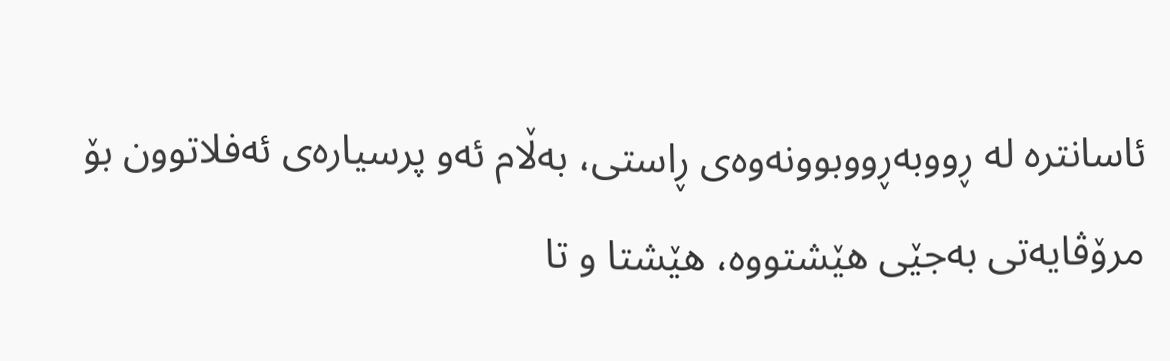ئاسانترە لە ڕووبەڕووبوونەوەی ڕاستی، بەڵام ئەو پرسیارەی ئەفلاتوون بۆ مرۆڤایەتی بەجێی هێشتووە، هێشتا و تا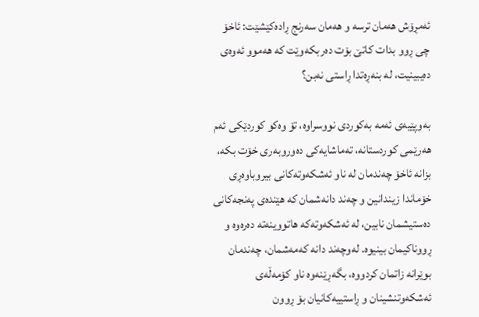ئەمڕۆش هەمان ترسە و هەمان سەرنج ڕادەکێشێت: ئاخۆ چی ڕوو بدات کاتێ بۆت دەربکەوێت کە هەموو ئەوەی دەیبینیت، لە بنەڕەتدا ڕاستی نەبن؟

بەوپێیەی ئەمە بەکوردی نووسراوە، تۆ وەکو کوردێکی ئەم هەرێمی کوردستانە، تەماشایەکی دەوروبەری خۆت بکە، بزانە ئاخۆ چەندمان لە ناو ئەشکەوتەکانی بیروباوەڕی خۆماندا زیندانین و چەند دانەشمان کە هێندەی پەنجەکانی دەستیشمان نابین، له ئەشکەوتەکە هاتووینەتە دەرەوە و ڕووناکیمان بینیوە. لەوچەند دانە کەمەشمان، چەندمان بوێرانە زاتمان کردووە، بگەڕێنەوە ناو کۆمەڵەی ئەشکەوتنشینان و ڕاستییەکانیان بۆ ڕوون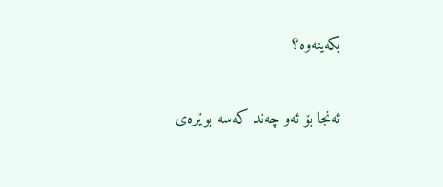بکەینەوە؟

ئەنجا بۆ ئەو چەند کەسە بوێرەی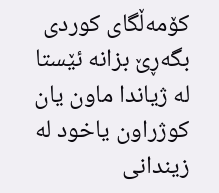کۆمەڵگای کوردی بگەڕێ بزانە ئێستا لە ژیاندا ماون یان کوژراون یاخود لە زیندانی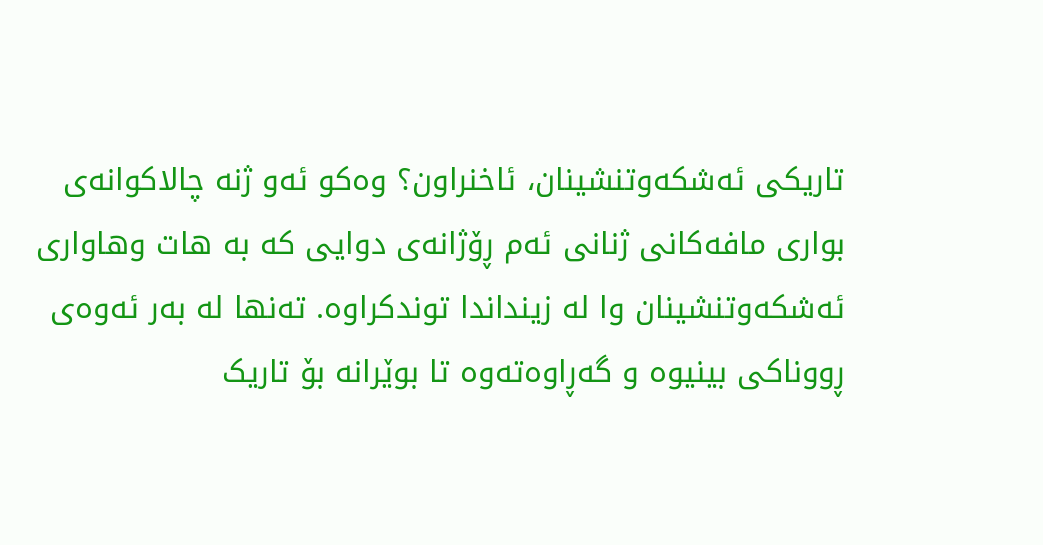تاریکی ئەشکەوتنشینان، ئاخنراون؟ وەکو ئەو ژنە چالاکوانەی بواری مافەکانی ژنانی ئەم ڕۆژانەی دوایی کە بە هات وهاواری ئەشکەوتنشینان وا لە زینداندا توندکراوە. تەنها لە بەر ئەوەی ڕووناکی بینیوە و گەڕاوەتەوە تا بوێرانە بۆ تاریک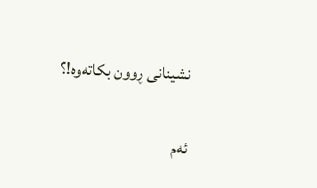نشینانی ڕوون بکاتەوە!؟

ئەم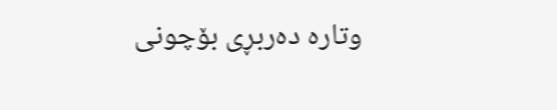وتارە دەربڕی بۆچونی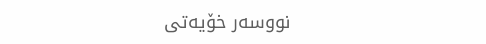نووسەر خۆیەتی